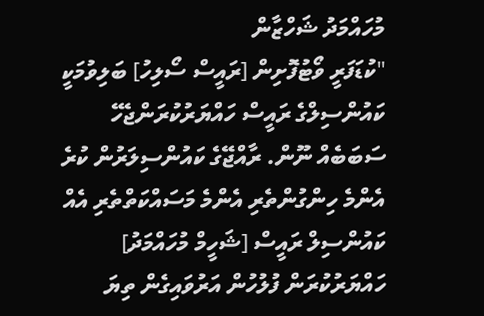މުހައްމަދު ޝަހްޒާން
"ކުޑަފަރީ ވޯޓުފޮށިން [ރައީސް ސޯލިހު] ބަލިވުމަކީ ކައުންސިލްގެ ރައީސް ހައްޔަރުކުރަންޖެހޭ ސަބަބެއް ނޫން. ރާއްޖޭގެ ކައުންސިލަރުން ކުރެ އެންމެ ހިންގުންތެރި އެންމެ މަސައްކަތްތެރި އެއް ކައުންސިލް ރައީސް [ޝަހީމް މުހައްމަދު] ހައްޔަރުކުރަން ފުލުހުން އަރުވައިގެން ތިޔަ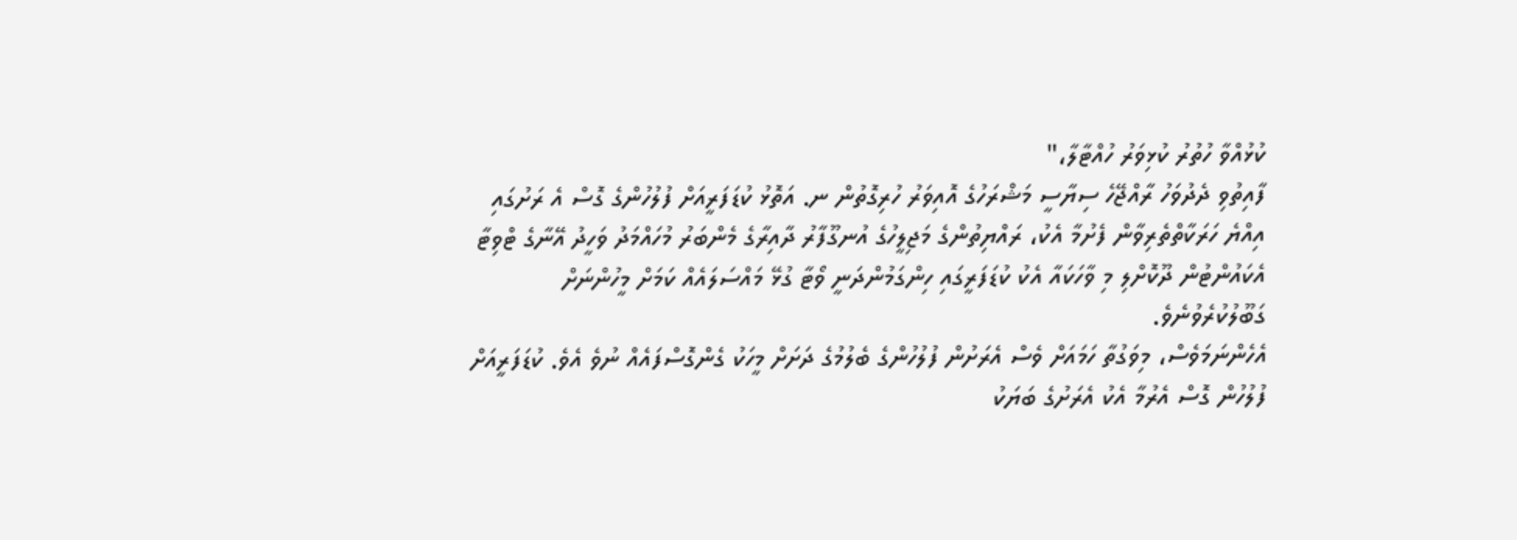ކުޅުއްވާ ހުތުރު ކުޅިވަރު ހުއްޓާލާ،"
ފާއިތުވި ދެދުވަހު ރާއްޖޭހެ ސިޔާސީ މަޝްރަހުގެ އޮއިވަރު ހުރިގޮތުން ނ. އަތޮޅު ކުޑަފަރީއަށް ފުލުހުންގެ ގޮސް އެ ރަށުގައި އިއްޔެ ހަރަކާތްތެރިވާން ފެށުމާ އެކު، ރައްޔިތުންގެ މަޖިލީހުގެ އުނގޫފާރު ދާއިރާގެ މެންބަރު މުހައްމަދު ވަހީދު އޭނާގެ ޓްވިޓާ އެކައުންޓުން ދޫކޮށްލި މި ވާހަކައާ އެކު ކުޑަފަރީގައި ހިންގަމުންދަނީ ވޯޓާ ގުޅޭ މައްސަލައެއް ކަމަށް މީހުންނަށް ގަބޫލުކުރެވުނެވެ.
އެހެންނަމަވެސް، މިވަގުތާ ހަމައަށް ވެސް އެރަށުން ފުލުހުންގެ ބެލުމުގެ ދަށަށް މީހަކު ގެންގޮސްފައެއް ނުވެ އެވެ. ކުޑަފަރީއަށް ފުލުހުން ގޮސް އެރުމާ އެކު އެރަށުގެ ބަޔަކު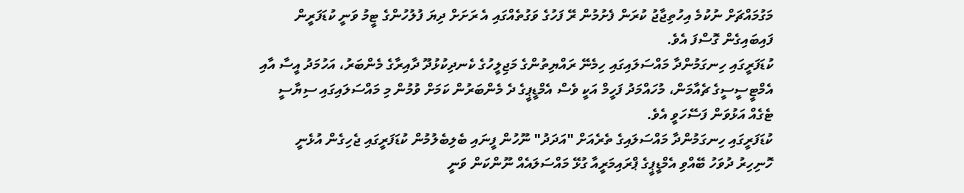މަގުމައްޗަށް ނުކުމެ އިހުތިޖާޖު ކުރަން ފެށުމުން ރޭ ފަހުގެ ވަގުތެއްގައި އެ ރަށަށް ދިޔަ ފުލުހުންގެ ޓީމު ވަނީ ކުޑަފަރީން ފައިބައިގެން ގޮސްފަ އެވެ.
ކުޑަފަރީގައި ހިނގަމުންދާ މައްސަލައިގައި ހިމެނޭ ރައްޔިތުންގެ މަޖިލީހުގެ ކެނދިކުޅުދޫ ދާއިރާގެ މެންބަރު، އަހުމަދު އީސާ އާއި އެމްޓީސީސީގެ ޗެއާމަން، މުހައްމަދު ފަހީމް އަކީ ވެސް އެމްޑީޕީގެ ދެ މެންބަރުން ކަމަށް ވުމުން މި މައްސަލައިގައި ސިޔާސީ ޓެގެއް އަޅުވަން ފަސޭހަވީ އެވެ.
ކުޑަފަރީގައި ހިނގަމުންދާ މައްސަލައިގެ ތެރެއަށް "އަދަދު" ނޫހުން ފީނައި ބެލިބެލުމުން ކުޑަފަރީގައި ޖެހިގެން އުޅެނީ ހޮނިހިރު ދުވަހު ބޭއްވި އެމްޑީޕީގެ ޕްރައިމަރީއާ ގުޅޭ މައްސަލައެއް ނޫންކަން ވަނީ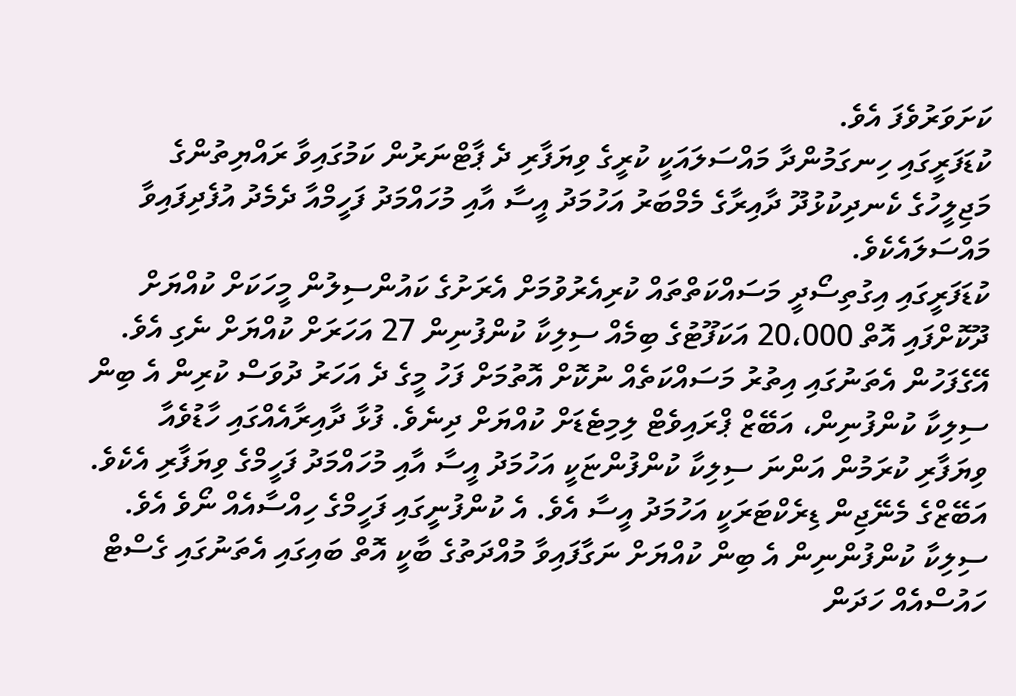ކަށަވަރުވެފަ އެވެ.
ކުޑަފަރީގައި ހިނގަމުންދާ މައްސަލައަކީ ކުރީގެ ވިޔަފާރި ދެ ޕާޓްނަރުން ކަމުގައިވާ ރައްޔިތުންގެ މަޖިލީހުގެ ކެނދިކުޅުދޫ ދާއިރާގެ މެމްބަރު އަހުމަދު އީސާ އާއި މުހައްމަދު ފަހީމްއާ ދެމެދު އުފެދިފައިވާ މައްސަލައެކެވެ.
ކުޑަފަރީގައި އިގުތިސޯދީ މަސައްކަތްތައް ކުރިއެރުވުމަށް އެރަށުގެ ކައުންސިލުން މީހަކަށް ކުއްޔަށް ދޫކޮށްފައި އޮތް 20،000 އަކަފޫޓުގެ ބިމެއް ސިލިކާ ކުންފުނިން 27 އަހަރަށް ކުއްޔަށް ނެގި އެވެ.
އޭގެފަހުން އެތަނުގައި އިތުރު މަސައްކަތެއް ނުކޮށް އޮތުމަށް ފަހު މީގެ ދެ އަހަރު ދުވަސް ކުރިން އެ ބިން ސިލިކާ ކުންފުނިން، އަބޭޒް ޕްރައިވެޓް ލިމިޓެޑަށް ކުއްޔަށް ދިނެވެ. ފުޅާ ދާއިރާއެއްގައި ހާޑުވެއާ ވިޔަފާރި ކުރަމުން އަންނަ ސިލިކާ ކުންފުންޏަކީ އަހުމަދު އީސާ އާއި މުހައްމަދު ފަހީމްގެ ވިޔަފާރި އެކެވެ.
އަބޭޒްގެ މެނޭޖިން ޑިރެކްޓަރަކީ އަހުމަދު އީސާ އެވެ. އެ ކުންފުނީގައި ފަހީމްގެ ހިއްސާއެއް ނޯވެ އެވެ. ސިލިކާ ކުންފުންނިން އެ ބިން ކުއްޔަށް ނަގާފައިވާ މުއްދަތުގެ ބާކީ އޮތް ބައިގައި އެތަނުގައި ގެސްޓް ހައުސްއެއް ހަދަން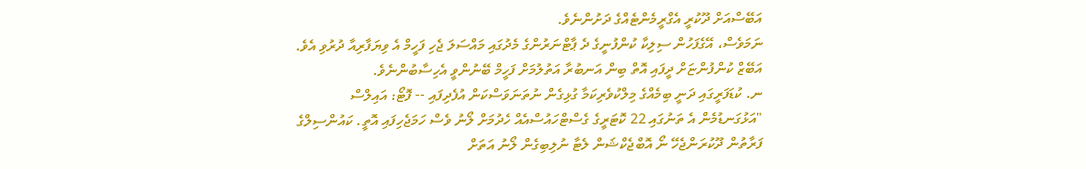އަބޭސްއަށް ދޫކުރީ އެގްރީމެންޓެއްގެ ދަށުންނެވެ.
ނަމަވެސް، އޭގެފަހުން ސިލިކާ ކުންފުނީގެ ދެ ޕާޓްނަރުންގެ މެދުގައި މައްސަލަ ޖެހި ފަހީމް އެ ވިޔަފާރިއާ ދުރުވި އެވެ. އަބޭޒް ކުންފުންޏަށް ދީފައި އޮތް ބިން އަނބުރާ އަތުލުމަށް ފަހީމް ބޭނުންވީ އެހިސާބުންނެވެ.
ނ. ކުޑަފަރީގައި ދަނީ ބިމެއްގެ މިލްކުވެރިކަމާ ގުޅިގެން ނުތަނަވަސްކަން އުފެދިފައި -- ފޮޓޯ: އައިލްސް
"އަޅުގަނޑުމެން އެ ތަނުގައި 22 ކޮޓަރީގެ ގެސްޓްހައުސްއެއް ހެދުމަށް ލޯނު ވެސް ހަމަޖެހިފައި އޮތީ. ކައުންސިލްގެ ފަރާތުން ދޫކުރަންޖެހޭ ނޯ އޮބްޖެކްޝަން ލެޓާ ނުލިބިގެން ލޯނު އަތަށް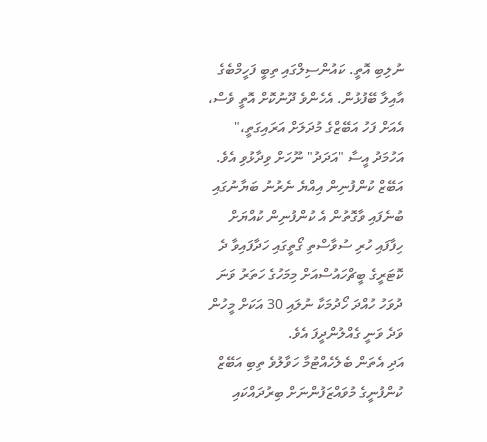ނުލިބި އޮތީ. ކައުންސިލްގައި ތިބީ ފަހީމްބެގެ އާއިލާ ބޭފުޅުން. އެހެންވެ ދޫނުކޮށް އޮތީ ވެސް، އެއަށް ފަހު އަބޭޒްގެ މުދަލަށް އަރައިގަތީ،" އަހުމަދު އީސާ "އަދަދު" ނޫހަށް ވިދާޅުވި އެވެ.
އަބޭޒް ކުންފުނިން އިއްޔެ ނެރުނު ބަޔާނުގައި ބުނެފައި ވާގޮތުން އެ ކުންފުނިން ކުއްޔަށް ހިފާފައި ހުރި ސުވާސްތި ގޯތީގައި ހަދާފައިވާ ދެ ކޮޓަރީގެ ބީޗްހައުސްއަށް މިމަހުގެ ހަތަރު ވަނަ ދުވަހު ހުއްދަ ހޯދުމަކާ ނުލައި 30 އަކަށް މީހުން ވަދެ ވަނީ ގެއްލުންދީފަ އެވެ.
އަދި އެތަން ބެލެހެއްޓުމާ ހަވާލުވެ ތިބި އަބޭޒް ކުންފުނީގެ މުވައްޒަފުންނަށް ބިރުދައްކައި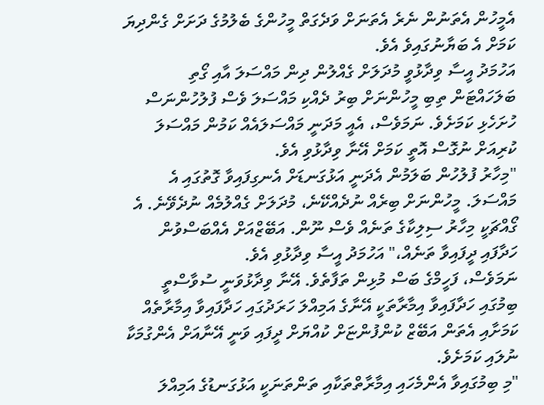އެމީހުން އެތަނުން ނެރެ އެތަނަށް ވަދެގަތް މީހުންގެ ބެލުމުގެ ދަށަށް ގެންދިޔަ ކަމަށް އެ ބަޔާނުގައިވެ އެވެ.
އަހުމަދު އީސާ ވިދާޅުވީ މުދަލަށް ގެއްލުން ދިން މައްސަލަ އާއި ގޯތި ބަލަހައްޓަން ތިބި މީހުންނަށް ބިރު ދެއްކި މައްސަލަ ވެސް ފުލުހުންނަސް ހުށަހެޅި ކަމަށެވެ. ނަމަވެސް، އެއީ މަދަނީ މައްސަލައެއް ކަމުން މައްސަލަ ކުރިއަށް ނުގޮސް އޮތީ ކަމަށް އޭނާ ވިދާޅުވި އެވެ.
"މިހާރު ފުލުހުން ބަލަމުން އެދަނީ އަޅުގަނޑަށް އެނގިފައިވާ ގޮތުގައި އެ މައްސަލަ. މީހުންނަށް ބިރެއް ނުދެއްކޭނެ، މުދަލަށް ގެއްލުމެއް ނުދެވޭނެ. އެ ގޯއްޗަކީ މިހާރު ސިލިކާގެ ތަނެއް ވެސް ނޫން. އަބޭޒްއަށް އެއްބަސްވުން ހަދާފައި ދީފައިވާ ތަނެއް،" އަހުމަދު އީސާ ވިދާޅުވި އެވެ.
ނަމަވެސް، ފަހީމްގެ ބަސް މުޅިން ތަފާތެވެ. އޭނާ ވިދާޅުވަނީ ސުވާސްތީ ބިމުގައި ހަދާފައިވާ އިމާރާތަކީ އޭނާގެ އަމިއްލަ ހަރަދުގައި ހަދާފައިވާ އިމާރާތެއް ކަމަށާއި އެތަން އަބޭޒް ކުންފުންޏަށް ކުއްޔަށް ދީފައި ވަނީ އޭނާއަށް އެންގުމަކާ ނުލައި ކަމަށެވެ.
"މި ބިމުގައިވާ އެންމެހައި އިމާރާތްތަކާއި ތަންތަނަކީ އަޅުގަނޑުގެ އަމިއްލަ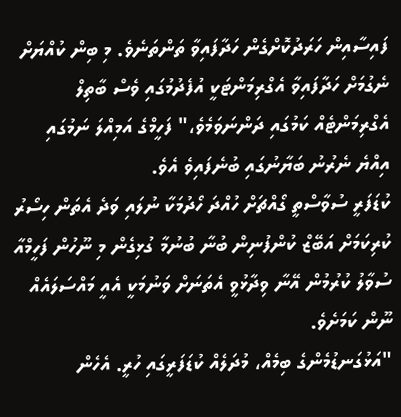ފައިސާއިން ހަރަދުކޮށްގެން ހަދާފައިވާ ތަންތަނެވެ. މި ބިން ކުއްޔަށް ނެގުމަށް ހަދާފައިވާ އެގްރިމަންޓަކީ އުފެދުމުގައި ވެސް ބާތިލް އެގްރިމަންޓެއް ކަމުގައި ދަންނަވަމެވެ،" ފަހީމްގެ އަމިއްލަ ނަމުގައި އިއްޔެ ނެރުނު ބަޔާނުގައި ބުނެފައިވެ އެވެ.
ކުޑަފަރީ ސުވާސްތީ ގޯއްޗަށް ހުއްދަ ހޯދުމަކާ ނުލައި ވަދެ އެތަން ހިސޯރު ކުރިކަމަށް އަބޭޒް ކުންފުނިން ބުނާ ބުނުމާ ގުޅިގެން މި ނޫހުން ފަހީމްއާ ސުވާލު ކުރުމުން އޭނާ ވިދާޅުވީ އެތަނަށް ވަނުމަކީ އެއީ މައްސަލައެއް ނޫން ކަމަށެވެ.
"އަޅުގަނޑުމެންގެ ބިމެއް، މުދަލެއް ކުޑަފަރީގައި ހުރީ. އެހެން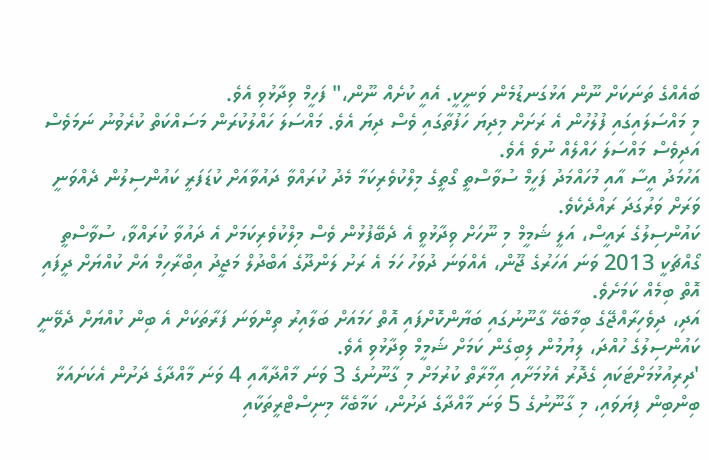ބައެއްގެ ތަނަކަށް ނޫން އަޅުގަނޑުމެން ވަނީކީ. އެއީ ކުށެއް ނޫން،" ފަހީމް ވިދާޅުވި އެވެ.
މި މައްސަލައިގައި ފުލުހުން އެ ރަށަށް މިދިޔަ ހަފުތާގައި ވެސް ދިޔަ އެވެ. މައްސަލަ ހައްލުކުރަން މަސައްކަތް ކުރެވުނު ނަމަވެސް އަދިވެސް މައްސަލަ ހައްލެއް ނުވެ އެވެ.
އަހުމަދު އީސާ އާއި މުހައްމަދު ފަހީމް ސުވާސްތީ ގޯތީގެ މިލްކުވެރިކަމާ މެދު ކުރައްވާ ދައުވާއަށް ކުޑަފަރީ ކައުންސިލުން ދެއްވަނީ ވަރަށް ވަރުގަދަ ރައްދެކެވެ.
ކައުންސިލުގެ ރައީސް، އަލީ ޝަމީމް މި ނޫހަށް ވިދާޅުވީ އެ ދެބޭފުޅުން ވެސް މިލްކުވެރިކަމަށް އެ ދައުވާ ކުރައްވާ، ސުވާސްތީ ގޯއްޗަކީ 2013 ވަނަ އަހަރުގެ ޖޫން، އެއްވަނަ ދުވަހު ހަމަ އެ ރަށު ލަންދޫގެ އަބްދުލް މަޖީދު އިބްރާހިމް އަށް ކުއްޔަށް ދީފައި އޮތް ބިމެއް ކަމަށެވެ.
އަދި، ދިވެހިރާއްޖޭގެ ބިމާބެހޭ ގާނޫނުގައި ބަޔާންކޮށްފައި އޮތް ހަމައަށް ބަލާއިރު ތިންވަނަ ފަރާތަކަށް އެ ބިން ކުއްޔަށް ދެވޭނީ ކައުންސިލުގެ ހުއްދަ، ލިޔުމުން ލިބިގެން ކަމަށް ޝަމީމް ވިދާޅުވި އެވެ.
'ދިރިއުޅުމަށްޓަކައި ގެދޮރު އެޅުމަށާއި އިމާރާތް ކުރުމަށް މި ގާނޫނުގެ 3 ވަނަ މާއްދާއާއި 4 ވަނަ މާއްދާގެ ދަށުން އެކަށައަޅާ ބިންބިން ފިޔަވައި، މި ގާނޫނުގެ 5 ވަނަ މާއްދާގެ ދަށުން، ކަމާބެހޭ މިނިސްޓްރީތަކާއި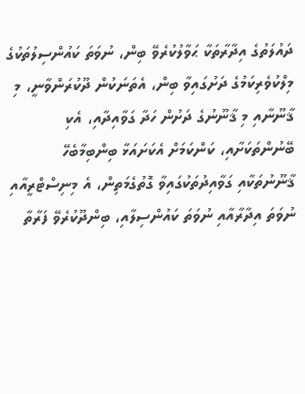ދައުލަތުގެ އިދާރާތަކާ ޙަވާލުކުރެވޭ ބިން، ނުވަތަ ކައުންސިލުތަކުގެ މިލްކުވެރިކަމުގެ ދަށުގައިވާ ބިން، އެތަނަކުން ދޫކުރަންވާނީ، މި ޤާނޫނާއި މި ޤާނޫނުގެ ދަށުން ހަދާ ގަވާއިދާއި، އެކި ބޭނުންތަކަށާއި، ކަންކަމަށް އެކަށައަޅާ ބިންބިމާބެހޭ ޤާނޫނުތަކާއި ގަވާއިދުތަކުގައިވާ ގޮތުގެމަތިން، އެ މިނިސްޓްރީއާއި ނުވަތަ އިދާރާއާއި ނުވަތަ ކައުންސިލާއި، ބިންދޫކުރެވޭ ފަރާތާ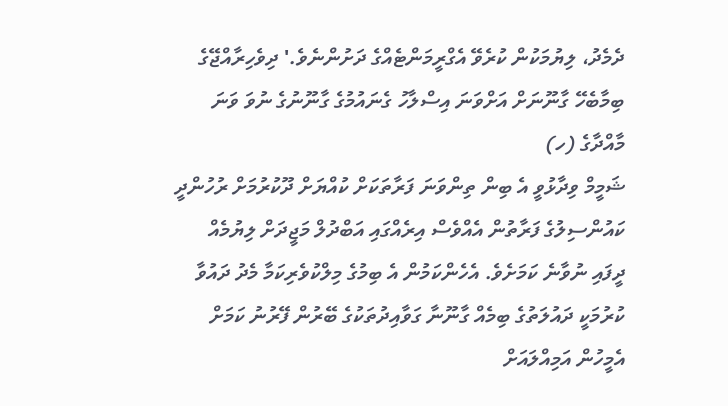ދެމެދު، ލިޔުމަކުން ކުރެވޭ އެގްރީމަންޓެއްގެ ދަށުންނެވެ.' ދިވެހިރާއްޖޭގެ ބިމާބެހޭ ގާނޫނަށް އަށްވަނަ އިސްލާހު ގެނައުމުގެ ގާނޫނުގެ ނުވަ ވަނަ މާއްދާގެ (ހ)
ޝަމީމް ވިދާޅުވީ އެ ބިން ތިންވަނަ ފަރާތަކަށް ކުއްޔަށް ދޫކުރުމަށް ރުހުންދީ ކައުންސިލުގެ ފަރާތުން އެއްވެސް އިރެއްގައި އަބްދުލް މަޖީދަށް ލިޔުމެއް ދީފައި ނުވާނެ ކަމަށެވެ. އެހެންކަމުން އެ ބިމުގެ މިލްކުވެރިކަމާ މެދު ދައުވާ ކުރުމަކީ ދައުލަތުގެ ބިމެއް ގާނޫނާ ގަވާއިދުތަކުގެ ބޭރުން ފޭރުނު ކަމަށް އެމީހުން އަމިއްލައަށް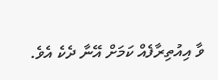ވާ އިއުތިރާފެއް ކަމަށް އޭނާ ދެކެ އެވެ.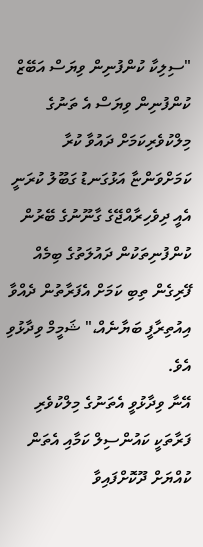"ސިލިކާ ކުންފުނިން ވިޔަސް އަބޭޒް ކުންފުނިން ވިޔަސް އެ ތަނުގެ މިލްކުވެރިކަމަށް ދައުވާ ކުރާ ކަމަށްވަންޏާ އަޅުގަނޑު ގަބޫލު ކުރަނީ އެއީ ދިވެހިރާއްޖޭގެ ގާނޫނުގެ ބޭރުން ކުންފުނިތަކުން ދައުލަތުގެ ބިމެއް ފޭރިގެން ތިބި ކަމަށް އެފަރާތުން ދެއްވާ އިއުތިރާފީ ބަޔާނެއް،" ޝަމީމް ވިދާޅުވި އެވެ.
އޭނާ ވިދާޅުވީ އެތަނުގެ މިލްކުވެރި ފަރާތަކީ ކައުންސިލް ކަމާއި އެތަން ކުއްޔަށް ދޫކޮށްފައިވާ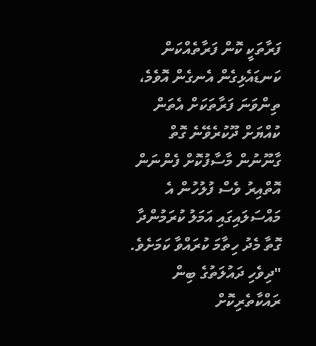ފަރާތަކީ ކޮން ފަރާތެއްކަން ކަނޑައެޅިގެން އެނގެން އޮވެމެ، ތިންވަނަ ފަރާތަކަށް އެތަން ކުއްޔަށް ދޫކުރެވޭނެ ގޮތް ގާނޫނުން މާސާފުކޮށް ފެންނަން އޮތްއިރު ވެސް ފުލުހުން އެ މައްސަލައިގައި އަމަލު ކުރަމުންދާ ގޮތާ މެދު ހިތާމަ ކުރައްވާ ކަމަށެވެ.
"ދިވެހި ދައުލަތުގެ ބިން ރައްކާތެރިކޮށް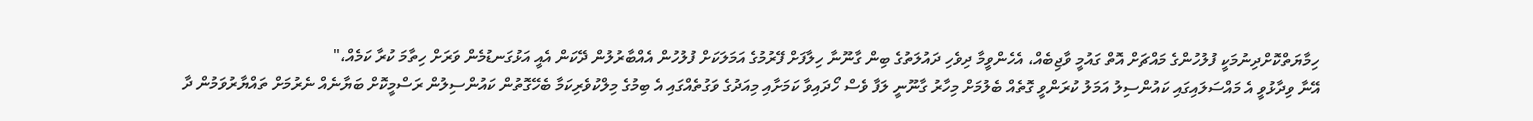ހިމާޔަތްކޮށްދިނުމަކީ ފުލުހުންގެ މައްޗަށް އޮތް ގައުމީ ވާޖިބެއް، އެހެންވީމާ ދިވެހި ދައުލަތުގެ ބިން ގާނޫނާ ހިލާފަށް ފޭރުމުގެ އަމަލަކަށް ފުލުހުން އެއްބާރުލުން ދޭކަން އެއީ އަޅުގަނޑުމެން ވަރަށް ހިތާމަ ކުރާ ކަމެއް،"
އޭނާ ވިދާޅުވީ އެ މައްސަލައިގައި ކައުންސިލު އަމަލު ކުރަންވީ ގޮތެއް ބެލުމަށް މިހާރު ގާނޫނީ ލަފާ ވެސް ހޯދައިވާ ކަމަށާއި މިއަދުގެ ވަގުތެއްގައި އެ ބިމުގެ މިލްކުވެރިކަމާ ބެހޭގޮތުން ކައުންސިލުން ރަސްމީކޮށް ބަޔާނެއް ނެރުމަށް ތައްޔާރުވަމުން ދާ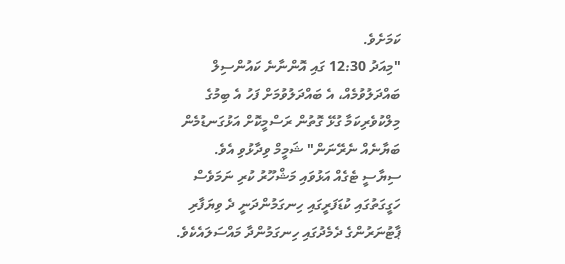ކަމަށެވެ.
"މިއަދު 12:30 ގައި އޮންނާނެ ކައުންސިލް ބައްދަލުވުމެއް، އެ ބައްދަލުވުމަށް ފަހު އެ ބިމުގެ މިލްކުވެރިކަމާ ގުޅޭ ގޮތުން ރަސްމީކޮށް އަޅުގަނޑުމެން ބަޔާނެއް ނެރޭނަން" ޝަމީމް ވިދާޅުވި އެވެ.
ސިޔާސީ ޓެގެއް އަޅުވައި މަޝްހޫރު ކުރި ނަމަވެސް ހަގީގަތުގައި ކުޑަފަރީގައި ހިނގަމުންދަނީ ދެ ވިޔަފާރި ޕާޓުނަރުންގެ ދެމެދުގައި ހިނގަމުންދާ މައްސަލައެކެވެ.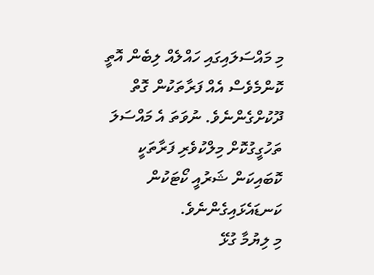މި މައްސަލައިގައި ހައްލެއް ލިބެން އޮތީ ކޮންމެވެސް އެއް ފަރާތަކުން ގޮތް ދޫކުށްގެންނެވެ. ނުވަތަ އެ މައްސަލަ ތަހުގީގުކޮށް މިލްކުވެރި ފަރާތަކީ ކޮބައިކަން ޝަރުއީ ކޯޓަކުން ކަނޑައެޅައިގެންނެވެ.
މި ލިޔުމާ ގުޅޭ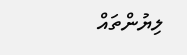ލިޔުންތައް